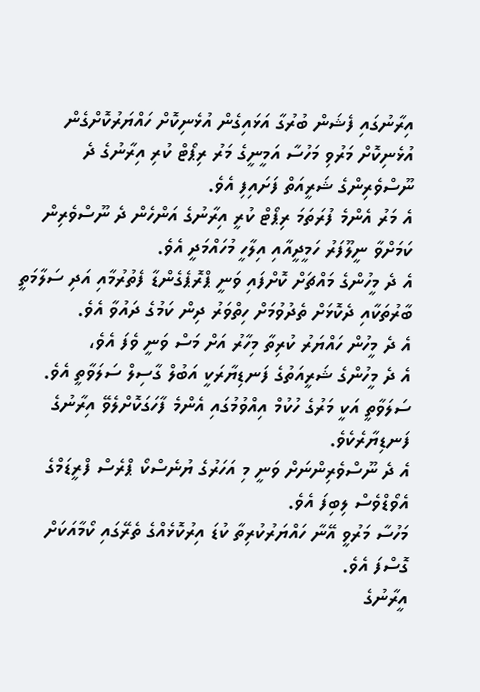އިރާނުގައި ފެޝަން ބުރުގާ އަޅައިގެން އުޅެނިކޮށް ހައްޔަރުކޮށްގެން އުޅެނިކޮށް މަރުވި މަހުސާ އަމީނީގެ މަރު ރިޕޯޓް ކުރި އިރާނުގެ ދެ ނޫސްވެރިންގެ ޝަރީއަތް ފަށައިފި އެވެ.
އެ މަރު އެންމެ ފުރަތަމަ ރިޕޯޓް ކުރީ އިރާނުގެ އަންހެން ދެ ނޫސްވެރިން ކަމަށްވާ ނީލޫފަރު ހަމީދީއާއި އިލާހީ މުހައްމަދީ އެވެ.
އެ ދެ މީހުންގެ މައްޗަށް ކޮށްފައި ވަނީ ޕްރޮޕެގެންޑާ ފެތުރުމާއި އަދި ސަލާމަތީ ބާރުތަކާއި ދެކޮޅަށް ތެދުވުމަށް ހިތްވަރު ދިން ކަމުގެ ދައުވާ އެވެ.
އެ ދެ މީހުން ހައްޔަރު ކުރިތާ މިހާރު އަށް މަސް ވަނީ ވެފަ އެވެ،
އެ ދެ މީހުންގެ ޝަރީއަތުގެ ފަނޑިޔާރަކީ އަބުލް ގާސިލް ސަލަވާތީ އެވެ. ސަލަވާތީ އަކީ މަރުގެ ހުކުމް އިއްވުމުގައި އެންމެ ފާހަގަކޮށްލެވޭ އިރާނުގެ ފަނޑިޔާރެކެވެ.
އެ ދެ ނޫސްވެރިންނަށް ވަނީ މި އަހަރުގެ ޔުނެސްކޯ ޕްރެސް ފްރީޑަމްގެ އެވޯޑްވެސް ލިބިފަ އެވެ.
މަހުސާ މަރުވީ އޭނާ ހައްޔަރުކުރިތާ ކުޑަ އިރުކޮޅެއްގެ ތެރޭގައި ކޯމާއަކަށް ގޮސްފަ އެވެ.
އީރާނުގެ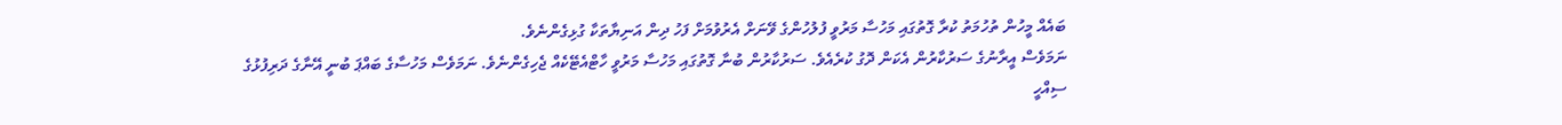ބައެއް މީހުން ތުހުމަތު ކުރާ ގޮތުގައި މަހުސާ މަރުވީ ފުލުހުންގެ ވޭނަށް އެރުވުމަށް ފަހު ދިން އަނިޔާތަކާ ގުޅިގެންނެވެ.
ނަމަވެސް އީރާނުގެ ސަރުކާރުން އެކަން ދޮގު ކުރެއެވެ. ސަރުކާރުން ބުނާ ގޮތުގައި މަހުސާ މަރުވީ ހާޓްއެޓޭކެއް ޖެހިގެންނެވެ. ނަމަވެސް މަހުސާގެ ބައްޕަ ބުނީ އޭނާގެ ދަރިފުޅުގެ ސިއްހީ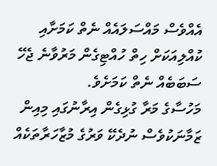އެއްވެސް މައްސަލައެއް ނެތް ކަމަށާއި ކުއްލިއަކަށް ހިތް ހުއްޓިގެން މަރުވާނެ ޖެހޭ ސަބަބެއް ނެތް ކަމަށެވެ.
މަހުސާގެ މަރާ ގުޅިގެން އިރާނުގައި މިއިން ޒަމާނަކުވެސް ނުދެކޭ ވަރުގެ މުޒާހަރާތަކެއް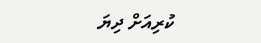ކުރިއަށް ދިޔަ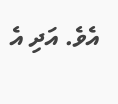އެވެ. އަދި އެ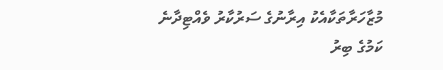މުޒާހަރާތަކާއެކު އިރާނުގެ ސަރުކާރު ވެއްޓިދާނެ ކަމުގެ ބިރު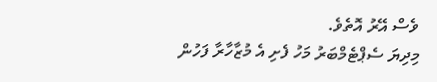ވެސް އޭރު އޮތެވެ.
މިދިޔަ ސެޕްޓެމްބަރު މަހު ފެށި އެ މުޒާހާރާ ފަހުން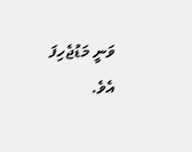ވަނީ މަޑުޖެހިފަ އެވެ.